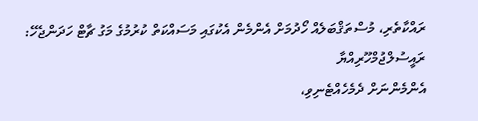ރައްކާތެރި، މުސްތަޤްބަލެއް ހޯދުމަށް އެންމެން އެކުގައި މަސައްކަތް ކުރުމުގެ މަގު ޗާޓް ހަދަންޖެހޭ: ރައީސުލްޖުމްހޫރިއްޔާ
އެންމެންނަށް ދެމެހެއްޓެނިވި،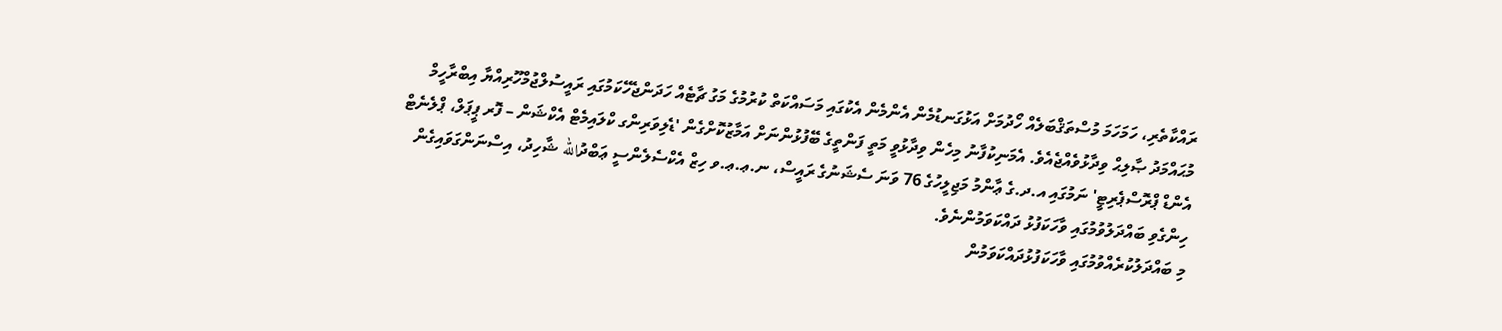ރައްކާތެރި، ހަމަހަމަ މުސްތަޤްބަލެއް ހޯދުމަށް އަޅުގަނޑުމެން އެންމެން އެކުގައި މަސައްކަތް ކުރުމުގެ މަގު ޗާޓެއް ހަދަންޖެހޭކަމުގައި ރައީސުލްޖުމްހޫރިއްޔާ އިބްރާހީމް މުޙައްމަދު ޞާލިޙް ވިދާޅުވެއްޖެއެވެ. އެމަނިކުފާނު މިހެން ވިދާޅުވީ މަތީ ފަންތީގެ ބޭފުޅުންނަށް އަމާޒުކޮށްގެން 'ޑެލިވަރިންގ ކްލައިމެޓް އެކްޝަން – ފޮރ ޕީޕަލް، ޕްލެނެޓް އެންޑް ޕްރޮސްޕެރިޓީ' ނަމުގައި އ.ދ.ގެ ޢާންމު މަޖިލީހުގެ 76 ވަނަ ސެޝަނުގެ ރައީސް، ނ.ޢ.ޢ.ވ ހިޒް އެކްސެލެންސީ ޢަބްދުالله ޝާހިދު، އިސްނަންގަވައިގެން ހިންގެވި ބައްދަލުވުމުގައި ވާހަކަފުޅު ދައްކަވަމުންނެވެ.
މި ބައްދަލުކުރެއްވުމުގައި ވާހަކަފުޅުދައްކަވަމުން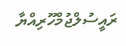ރައީސުލްޖުމްހޫރިއްޔާ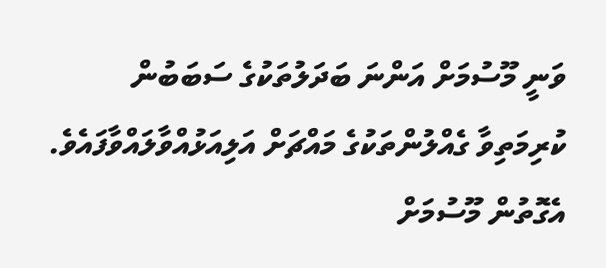ވަނީ މޫސުމަށް އަންނަ ބަދަލުތަކުގެ ސަބަބުން ކުރިމަތިވާ ގެއްލުންތަކުގެ މައްޗަށް އަލިއަޅުއްވާލައްވާފައެވެ. އެގޮތުން މޫސުމަށް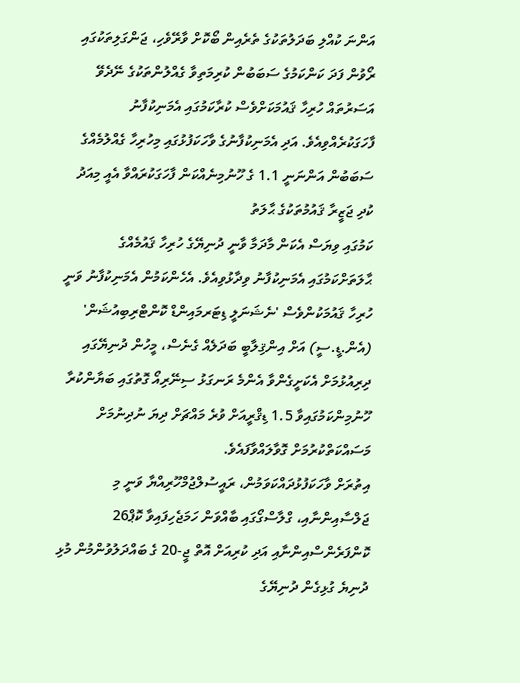އަންނަ ކުއްލި ބަދަލުތަކުގެ ތެރެއިން ބޯކޮށް ވާރޭވެހި، ޖަންގަލިތަކުގައި ރޯވުން ފަދަ ކަންކަމުގެ ސަބަބުން ކުރިމަތިވާ ގެއްލުންތަކުގެ ނޭދެވޭ އަސަރުތައް ހުރިހާ ޤައުމަކަށްވެސް ކުރާކަމުގައި އެމަނިކުފާނު ފާހަގަކުރެއްވިއެވެ. އަދި އެމަނިކުފާނުގެ ވާހަކަފުޅުގައި މިހުރިހާ ގެއްލުމެއްގެ ސަބަބުން އަންނަނީ 1.1 ގެ ހޫނުމިނެއްކަން ފާހަގަކުރައްވާ އެއީ މިއަދު ކުދި ޖަޒީރާ ޤައުމުތަކުގެ ޙާލަތު
ކަމުގައި ވިޔަސް އެކަން މާދަމާ ވާނީ ދުނިޔޭގެ ހުރިހާ ޤައުމެއްގެ ޙާލަތަށްކަމުގައި އެމަނިކުފާނު ވިދާޅުވިއެވެ. އެހެންކަމުން އެމަނިކުފާނު ވަނީ ހުރިހާ ޤައުމަކުންވެސް 'ނެޝަނަލީ ޑިޓަރމައިންޑް ކޮންޓްރިބިއުޝަން' (އެން.ޑީ.ސީ) އަށް އިންޤިލާބީ ބަދަލެއް ގެނެސް، މީހުން ދުނިޔޭގައި ދިރިއުޅުމަށް އެކަށީގެންވާ އެންމެ ރަނގަޅު ސިނޭރިއޯ ގޮތުގައި ބަޔާންކުރާ ހޫނުމިންކަމުގައިވާ 1.5 ޑިޤްރީއަށް ވުރެ މައްޗަށް ދިޔަ ނުދިނުމަށް މަސައްކަތްކުރުމަށް ގޮވާލައްވާފައެވެ.
އިތުރަށް ވާހަކަފުޅުދައްކަވަމުން، ރައީސުލްޖުމްހޫރިއްޔާ ވަނީ މި ޖަލްސާއިންނާއި، ގްލާސްގޯގައި ބާއްވަން ހަމަޖެހިފައިވާ ކޮޕް26 ކޮންފަރެންސްއިންނާއި އަދި ކުރިއަށް އޮތް ޖީ-20 ގެ ބައްދަލުވުންމުން މުޅި ދުނިޔެ ގުޅިގެން ދުނިޔޭގެ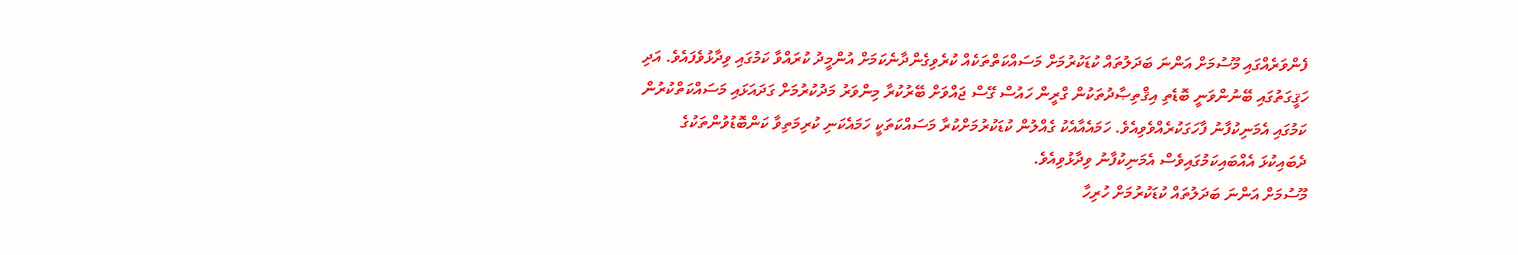ފެންވަރެއްގައި މޫސުމަށް އަންނަ ބަދަލުތައް ކުޑަކުރުމަށް މަސައްކަތްތަކެއް ކުރެވިގެންދާނެކަމަށް އުންމީދު ކުރައްވާ ކަމުގައި ވިދާޅުވެފައެވެ. އަދި ހަޤީގަތުގައި ބޭނުންވަނީ ބޮޑެތި އިޤްތިޞާދުތަކުން ގްރީން ހައުސް ގޭސް ޖައްވަށް ބޭރުކުރާ މިންވަރު މަދުކުރުމަށް ގަދައަޅައި މަސައްކަތްކުރުން ކަމުގައި އެމަނިކުފާނު ފާހަގަކުރެއްވެވިއެވެ. ހަމައެއާއެކު ގެއްލުން ކުޑަކުރުމަށްކުރާ މަސައްކަތަކީ ހަމައެކަނި ކުރިމަތިވާ ކަންބޮޑުވުންތަކުގެ ދެބައިކުޅަ އެއްބައިކަމުގައިވެސް އެމަނިކުފާނު ވިދާޅުވިއެވެ.
މޫސުމަށް އަންނަ ބަދަލުތައް ކުޑަކުރުމަށް ހުރިހާ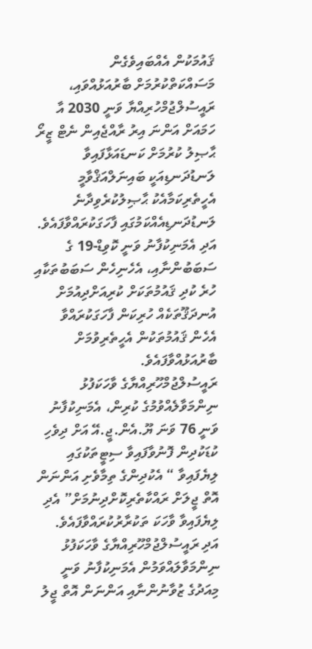ޤައުމަކުން އެއްބައިވެގެން މަސައްކަތްކުރުމަށް ބާރުއަޅުއްވައި، ރައީސުލްޖުމްހުރިއްޔާ ވަނީ 2030 އާ ހަމައަށް އަންނަ އިރު ރާއްޖެއިން ނެޓް ޒީރޯ ޙާޞިލު ކުރުމަށް ކަނޑައަޅާފައިވާ ލަނޑުދަނޑިއަކީ ބައިނަލްއަޤްވާމީ އެހީތެރިކަމާއެކު ޙާޞިލުކުރެވިދާނެ ލަނޑުދަނޑިއެއްކަމުގައި ފާހަގަކުރައްވާފައެވެ. އަދި އެމަނިކުފާނު ވަނީ ކޮވިޑް-19 ގެ ސަބަބުންނާއި، އެހެނިހެން ސަބަބުތަކާއި ހުރެ ކުދި ޤައުމުތަކަށް ކުރިއަށްދިއުމަށް އުނދަޤޫތަކެއް ހުރިކަން ފާހަގަކުރައްވާ އެހެން ޤައުމުތަކުން އެހީތެރިވުމަށް ބާރުއަޅުއްވާފައެވެ.
ރައީސުލްޖުމްހޫރިއްޔާގެ ވާހަކަފުޅު ނިންމަވާލެއްވުމުގެ ކުރިން، އެމަނިކުފާނު ވަނީ 76 ވަނަ ޔޫ.އެން.ޖީ.އޭ އަށް ދިވެހި ކުޑަކުދިން ފޮނުވާފައިވާ ސިޓީތަކުގައި ލިޔެފައިވާ “ އެކުދިންގެ ތިމާވެށި އަންނަން އޮތް ޖީލަށް ރައްކާތެރިކޮށްދިނުމަށް” އެދި ލިޔެފައިވާ ވާހަކަ ތަކުރާރުކުރައްވާފައެވެ. އަދި ރައީސުލްޖުމްހޫރިއްޔާގެ ވާހަކަފުޅު ނިންމަވާލައްވަމުން އެމަނިކުފާނު ވަނީ މިއަދުގެ ޒުވާނުންނާއި އަންނަން އޮތް ޖީލު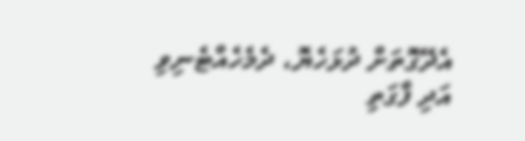އެދޭގޮތަށް ދުޅަހެޔޮ، ދެމެހެއްޓެނިވި އަދި ފާގަތި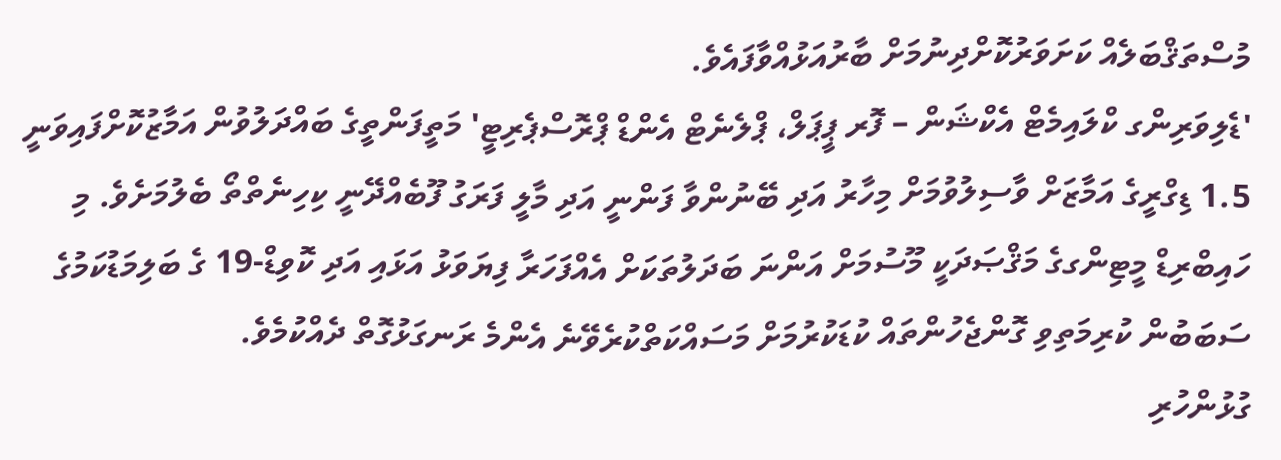މުސްތަޤްބަލެއް ކަށަވަރުކޮށްދިނުމަށް ބާރުއަޅުއްވާފައެވެ.
'ޑެލިވަރިންގ ކްލައިމެޓް އެކްޝަން – ފޮރ ޕީޕަލް، ޕްލެނެޓް އެންޑް ޕްރޮސްޕެރިޓީ' މަތީފަންތީގެ ބައްދަލުވުން އަމާޒުކޮށްފައިވަނީ 1.5 ޑިގްރީގެ އަމާޒަށް ވާސިލުވުމަށް މިހާރު އަދި ބޭނުންވާ ފަންނީ އަދި މާލީ ފަރަގު ފޫބެއްދޭނީ ކިހިނެތްތޯ ބެލުމަށެވެ. މި ހައިބްރިޑް މީޓިންގގެ މަޤްޞަދަކީ މޫސުމަށް އަންނަ ބަދަލުތަކަށް އެއްފަހަރާ ފިޔަވަޅު އަޅައި އަދި ކޮވިޑް-19 ގެ ބަލިމަޑުކަމުގެ ސަބަބުން ކުރިމަތިވި ގޮންޖެހުންތައް ކުޑަކުރުމަށް މަސައްކަތްކުރެވޭނެ އެންމެ ރަނގަޅުގޮތް ދެއްކުމެވެ.
ގުޅުންހުރި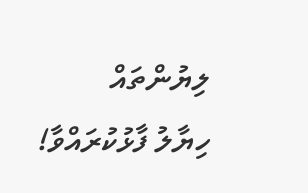ލިޔުންތައް
ހިޔާލު ފާޅުކުރައްވާ!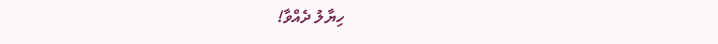ހިޔާލު ދެއްވާ!